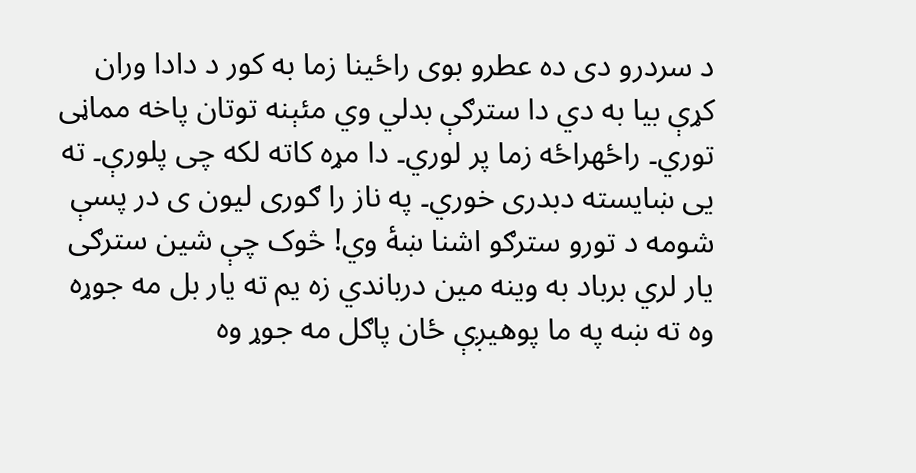د سردرو دی ده عطرو بوی راځینا زما به کور د دادا وران کړې بیا به دي دا سترګې بدلي وي مئېنه توتان پاخه مماڼی توري۔ راځهراځه زما پر لوري۔ دا مړه کاته لکه چی پلورې۔ ته یی ښایسته دبدری خوري۔ په ناز را ګوری لیون ی در پسې شومه د تورو سترګو اشنا ښۀ وي! څوک چې شین سترګی یار لري برباد به وینه مین درباندي زه یم ته یار بل مه جوړه وه ته ښه په ما پوهیږې ځان پاګل مه جوړ وه